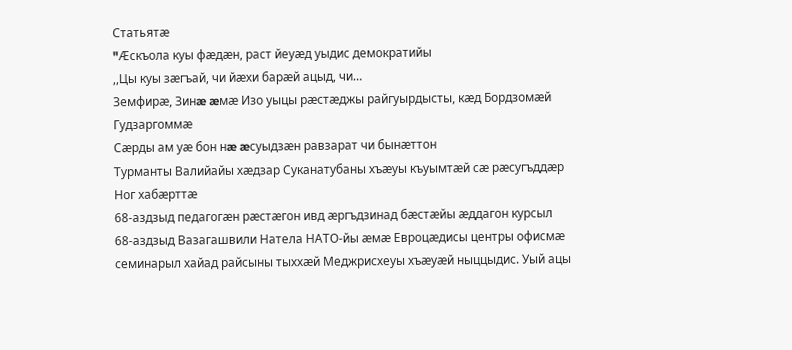Статьятæ
"Æскъола куы фæдæн, раст йеуæд уыдис демократийы
,,Цы куы зæгъай, чи йæхи барæй ацыд, чи…
Земфирæ, Зинæ æмæ Изо уыцы рæстæджы райгуырдысты, кæд Бордзомæй
Гудзаргоммæ
Сæрды ам уæ бон нæ æсуыдзæн равзарат чи бынæттон
Турманты Валийайы хæдзар Суканатубаны хъæуы къуымтæй сæ рæсугъддæр
Ног хабæрттæ
68-аздзыд педагогæн рæстæгон ивд æргъдзинад бæстæйы æддагон курсыл
68-аздзыд Вазагашвили Натела НАТО-йы æмæ Евроцæдисы центры офисмæ
семинарыл хайад райсыны тыххæй Меджрисхеуы хъæуæй ныццыдис. Уый ацы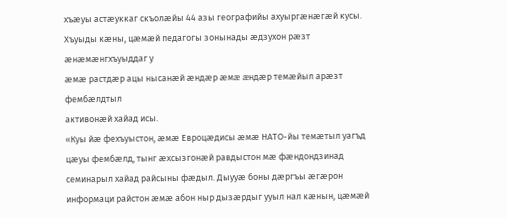хъæуы астæуккаг скъолæйы 44 азы географийы ахуыргæнæгæй кусы.
Хъуыды кæны, цæмæй педагогы зонынады æдзухон рæзт æнæмæнгхъуыддаг у
æмæ растдæр ацы нысанæй æндæр æмæ æндæр темæйыл арæзт фембæлдтыл
активонæй хайад исы.
«Куы йæ фехъуыстон, æмæ Евроцæдисы æмæ НАТО-йы темæтыл уагъд цæуы фембæлд, тынг æхсызгонæй равдыстон мæ фæндондзинад семинарыл хайад райсыны фæдыл. Дыууæ боны дæргъы æгæрон информаци райстон æмæ абон ныр дызæрдыг ууыл нал кæнын, цæмæй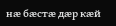нæ бæстæ дæр кæй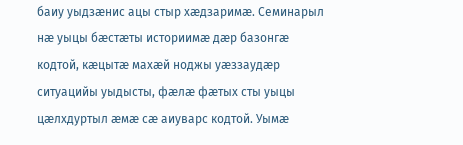баиу уыдзæнис ацы стыр хæдзаримæ. Семинарыл нæ уыцы бæстæты историимæ дæр базонгæ кодтой, кæцытæ махæй ноджы уæззаудæр ситуацийы уыдысты, фæлæ фæтых сты уыцы цæлхдуртыл æмæ сæ аиуварс кодтой. Уымæ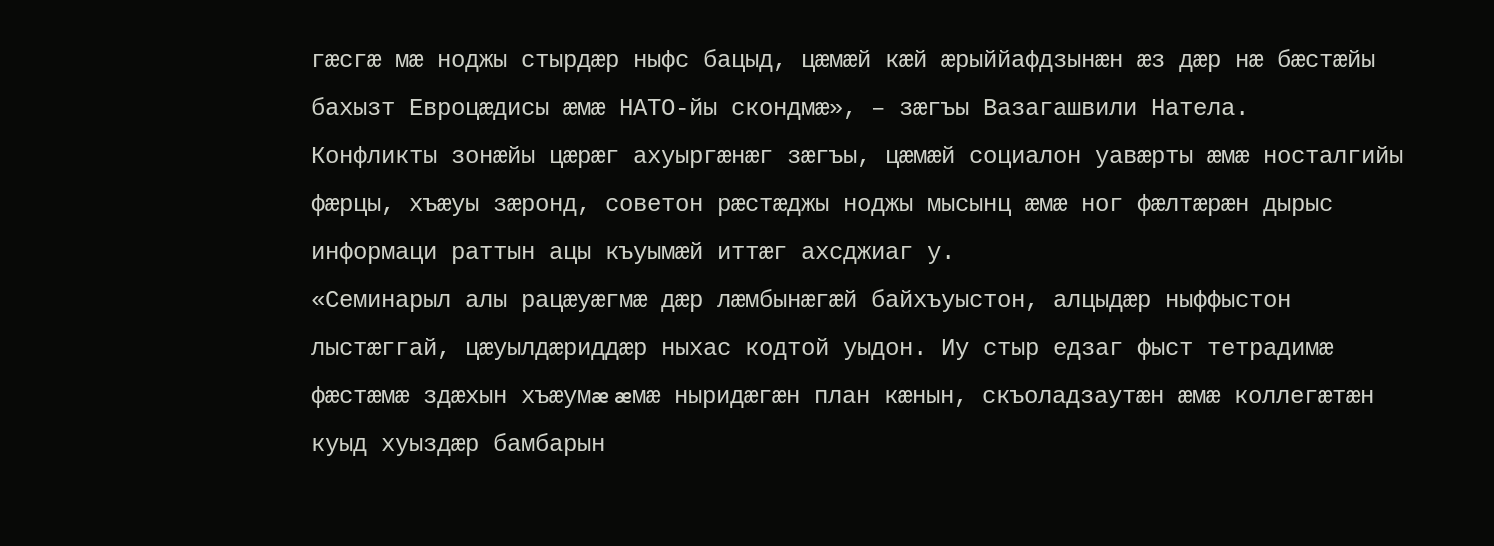гæсгæ мæ ноджы стырдæр ныфс бацыд, цæмæй кæй æрыййафдзынæн æз дæр нæ бæстæйы бахызт Евроцæдисы æмæ НАТО-йы скондмæ», – зæгъы Вазагашвили Натела.
Конфликты зонæйы цæрæг ахуыргæнæг зæгъы, цæмæй социалон уавæрты æмæ носталгийы фæрцы, хъæуы зæронд, советон рæстæджы ноджы мысынц æмæ ног фæлтæрæн дырыс информаци раттын ацы къуымæй иттæг ахсджиаг у.
«Семинарыл алы рацæуæгмæ дæр лæмбынæгæй байхъуыстон, алцыдæр ныффыстон лыстæггай, цæуылдæриддæр ныхас кодтой уыдон. Иу стыр едзаг фыст тетрадимæ фæстæмæ здæхын хъæумæ æмæ ныридæгæн план кæнын, скъоладзаутæн æмæ коллегæтæн куыд хуыздæр бамбарын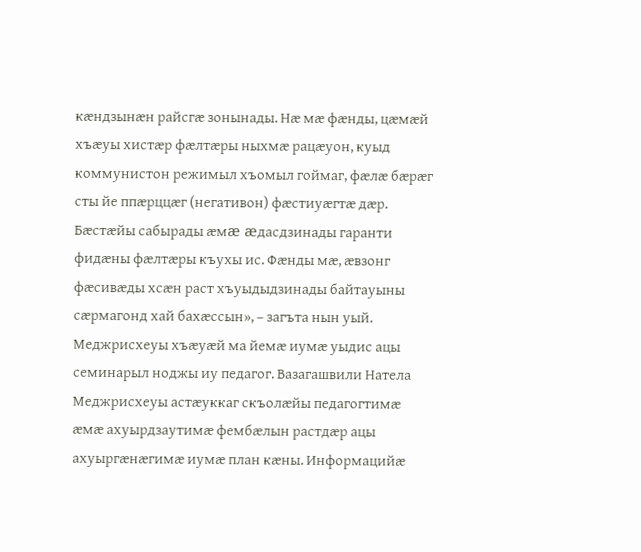кæндзынæн райсгæ зонынады. Нæ мæ фæнды, цæмæй хъæуы хистæр фæлтæры ныхмæ рацæуон, куыд коммунистон режимыл хъомыл гоймаг, фæлæ бæрæг сты йе ппæрццæг (негативон) фæстиуæгтæ дæр. Бæстæйы сабырады æмæ æдасдзинады гаранти фидæны фæлтæры къухы ис. Фæнды мæ, æвзонг фæсивæды хсæн раст хъуыдыдзинады байтауыны сæрмагонд хай бахæссын», – загъта нын уый.
Меджрисхеуы хъæуæй ма йемæ иумæ уыдис ацы семинарыл ноджы иу педагог. Вазагашвили Натела Меджрисхеуы астæуккаг скъолæйы педагогтимæ æмæ ахуырдзаутимæ фембæлын растдæр ацы ахуыргæнæгимæ иумæ план кæны. Информацийæ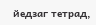йедзаг тетрад,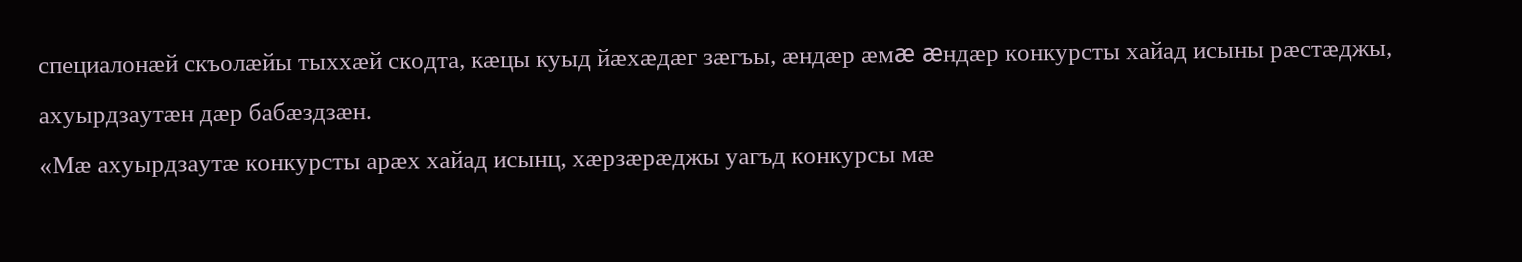специалонæй скъолæйы тыххæй скодта, кæцы куыд йæхæдæг зæгъы, æндæр æмæ æндæр конкурсты хайад исыны рæстæджы, ахуырдзаутæн дæр бабæздзæн.
«Мæ ахуырдзаутæ конкурсты арæх хайад исынц, хæрзæрæджы уагъд конкурсы мæ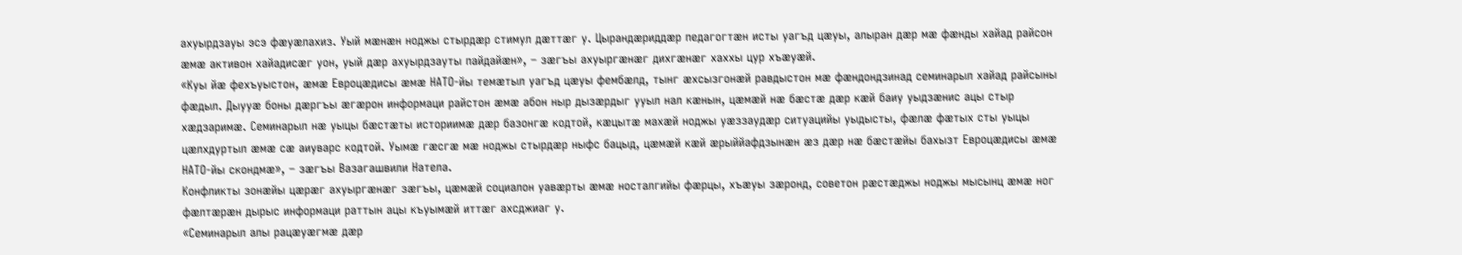ахуырдзауы эсэ фæуæлахиз. Уый мæнæн ноджы стырдæр стимул дæттæг у. Цырандæриддæр педагогтæн исты уагъд цæуы, алыран дæр мæ фæнды хайад райсон æмæ активон хайадисæг уон, уый дæр ахуырдзауты пайдайæн», – зæгъы ахуыргæнæг дихгæнæг хаххы цур хъæуæй.
«Куы йæ фехъуыстон, æмæ Евроцæдисы æмæ НАТО-йы темæтыл уагъд цæуы фембæлд, тынг æхсызгонæй равдыстон мæ фæндондзинад семинарыл хайад райсыны фæдыл. Дыууæ боны дæргъы æгæрон информаци райстон æмæ абон ныр дызæрдыг ууыл нал кæнын, цæмæй нæ бæстæ дæр кæй баиу уыдзæнис ацы стыр хæдзаримæ. Семинарыл нæ уыцы бæстæты историимæ дæр базонгæ кодтой, кæцытæ махæй ноджы уæззаудæр ситуацийы уыдысты, фæлæ фæтых сты уыцы цæлхдуртыл æмæ сæ аиуварс кодтой. Уымæ гæсгæ мæ ноджы стырдæр ныфс бацыд, цæмæй кæй æрыййафдзынæн æз дæр нæ бæстæйы бахызт Евроцæдисы æмæ НАТО-йы скондмæ», – зæгъы Вазагашвили Натела.
Конфликты зонæйы цæрæг ахуыргæнæг зæгъы, цæмæй социалон уавæрты æмæ носталгийы фæрцы, хъæуы зæронд, советон рæстæджы ноджы мысынц æмæ ног фæлтæрæн дырыс информаци раттын ацы къуымæй иттæг ахсджиаг у.
«Семинарыл алы рацæуæгмæ дæр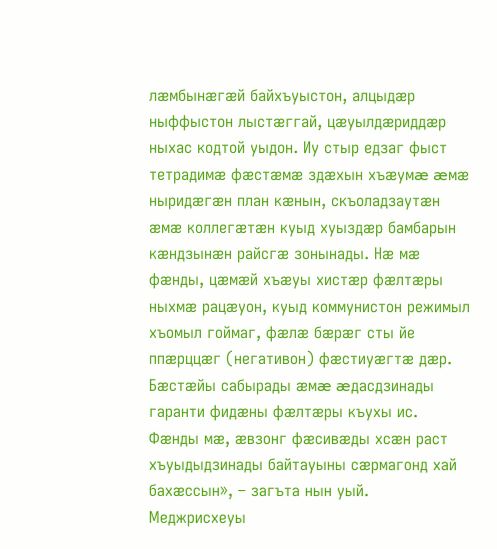лæмбынæгæй байхъуыстон, алцыдæр ныффыстон лыстæггай, цæуылдæриддæр ныхас кодтой уыдон. Иу стыр едзаг фыст тетрадимæ фæстæмæ здæхын хъæумæ æмæ ныридæгæн план кæнын, скъоладзаутæн æмæ коллегæтæн куыд хуыздæр бамбарын кæндзынæн райсгæ зонынады. Нæ мæ фæнды, цæмæй хъæуы хистæр фæлтæры ныхмæ рацæуон, куыд коммунистон режимыл хъомыл гоймаг, фæлæ бæрæг сты йе ппæрццæг (негативон) фæстиуæгтæ дæр. Бæстæйы сабырады æмæ æдасдзинады гаранти фидæны фæлтæры къухы ис. Фæнды мæ, æвзонг фæсивæды хсæн раст хъуыдыдзинады байтауыны сæрмагонд хай бахæссын», – загъта нын уый.
Меджрисхеуы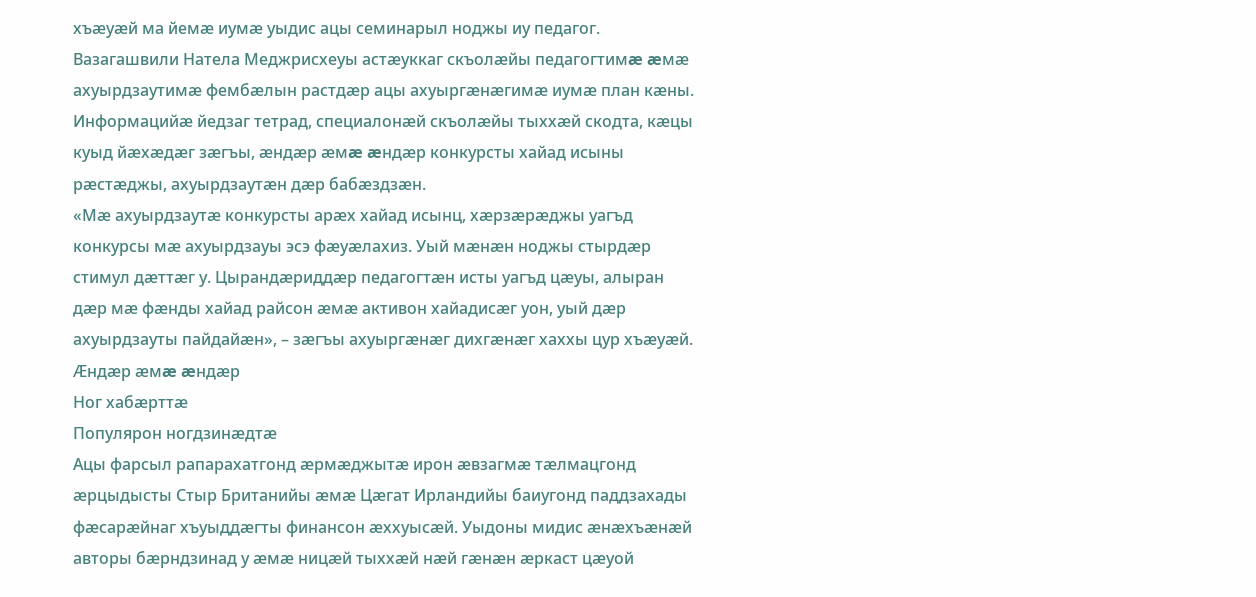хъæуæй ма йемæ иумæ уыдис ацы семинарыл ноджы иу педагог. Вазагашвили Натела Меджрисхеуы астæуккаг скъолæйы педагогтимæ æмæ ахуырдзаутимæ фембæлын растдæр ацы ахуыргæнæгимæ иумæ план кæны. Информацийæ йедзаг тетрад, специалонæй скъолæйы тыххæй скодта, кæцы куыд йæхæдæг зæгъы, æндæр æмæ æндæр конкурсты хайад исыны рæстæджы, ахуырдзаутæн дæр бабæздзæн.
«Мæ ахуырдзаутæ конкурсты арæх хайад исынц, хæрзæрæджы уагъд конкурсы мæ ахуырдзауы эсэ фæуæлахиз. Уый мæнæн ноджы стырдæр стимул дæттæг у. Цырандæриддæр педагогтæн исты уагъд цæуы, алыран дæр мæ фæнды хайад райсон æмæ активон хайадисæг уон, уый дæр ахуырдзауты пайдайæн», – зæгъы ахуыргæнæг дихгæнæг хаххы цур хъæуæй.
Æндæр æмæ æндæр
Ног хабæрттæ
Популярон ногдзинæдтæ
Ацы фарсыл рапарахатгонд æрмæджытæ ирон æвзагмæ тæлмацгонд æрцыдысты Стыр Британийы æмæ Цæгат Ирландийы баиугонд паддзахады фæсарæйнаг хъуыддæгты финансон æххуысæй. Уыдоны мидис æнæхъæнæй авторы бæрндзинад у æмæ ницæй тыххæй нæй гæнæн æркаст цæуой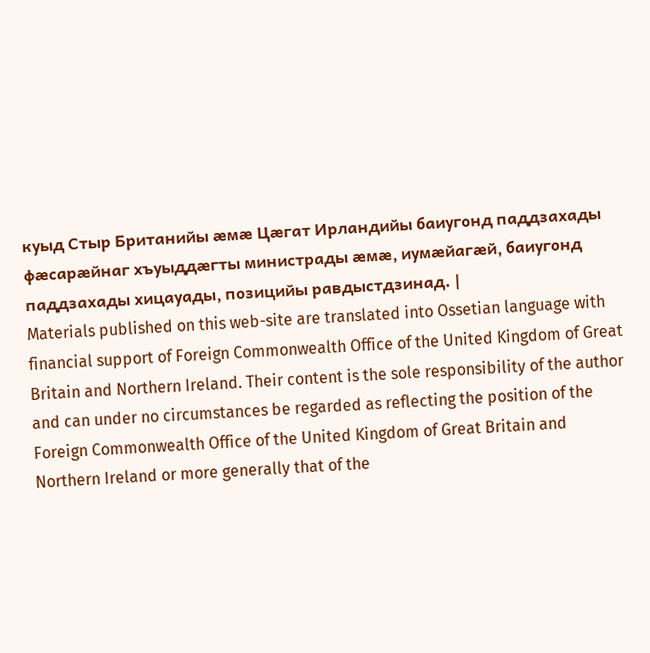куыд Стыр Британийы æмæ Цæгат Ирландийы баиугонд паддзахады фæсарæйнаг хъуыддæгты министрады æмæ, иумæйагæй, баиугонд паддзахады хицауады, позицийы равдыстдзинад. |
Materials published on this web-site are translated into Ossetian language with financial support of Foreign Commonwealth Office of the United Kingdom of Great Britain and Northern Ireland. Their content is the sole responsibility of the author and can under no circumstances be regarded as reflecting the position of the Foreign Commonwealth Office of the United Kingdom of Great Britain and Northern Ireland or more generally that of the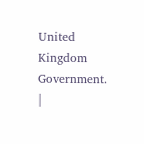United Kingdom Government. |